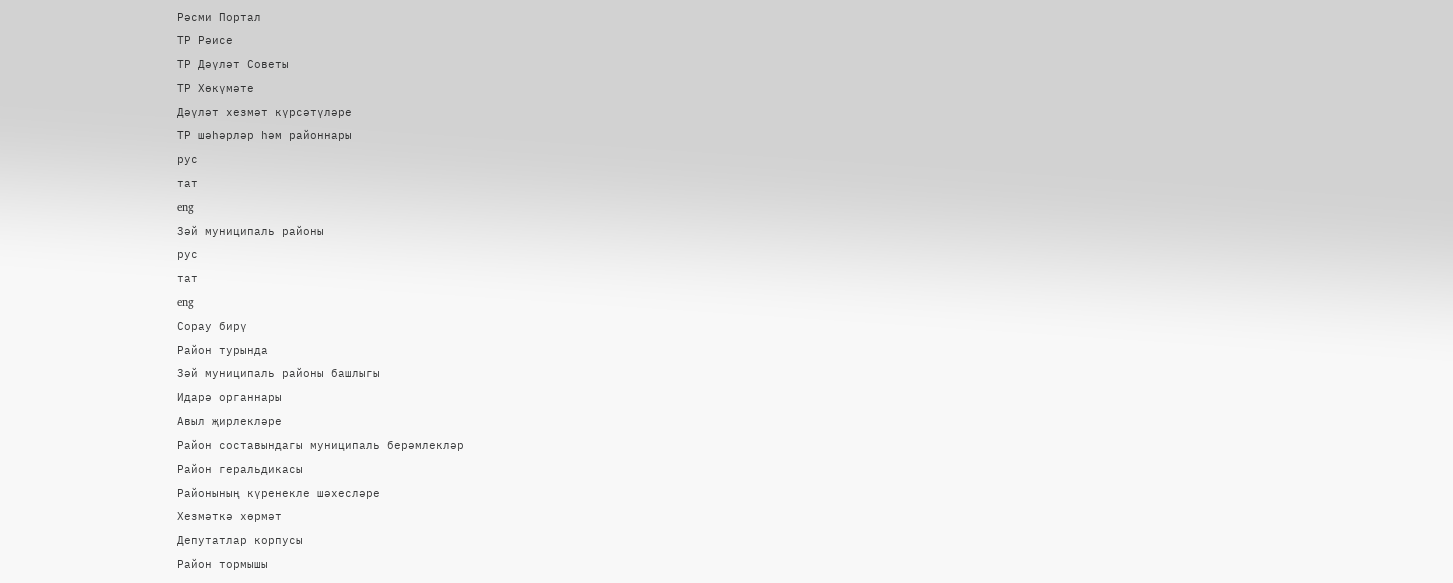Рәсми Портал
ТР Рәисе
ТР Дәүләт Советы
ТР Хөкүмәте
Дәүләт хезмәт күрсәтүләре
ТР шәһәрләр һәм районнары
рус
тат
eng
Зәй муниципаль районы
рус
тат
eng
Сорау бирү
Район турында
Зәй муниципаль районы башлыгы
Идарә органнары
Авыл җирлекләре
Район составындагы муниципаль берәмлекләр
Район геральдикасы
Районының күренекле шәхесләре
Хезмәткә хөрмәт
Депутатлар корпусы
Район тормышы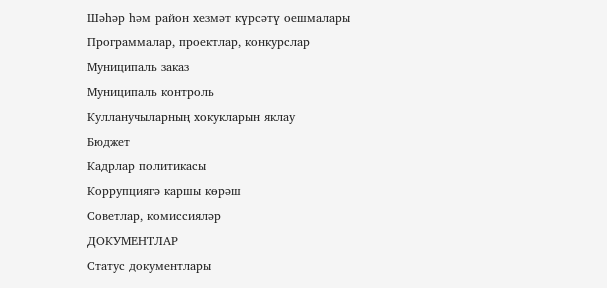Шәһәр һәм район хезмәт күрсәтү оешмалары
Программалар, проектлар, конкурслар
Муниципаль заказ
Муниципаль контроль
Кулланучыларның хокукларын яклау
Бюджет
Кадрлар политикасы
Коррупциягә каршы көрәш
Советлар, комиссияләр
ДОКУМЕНТЛАР
Статус документлары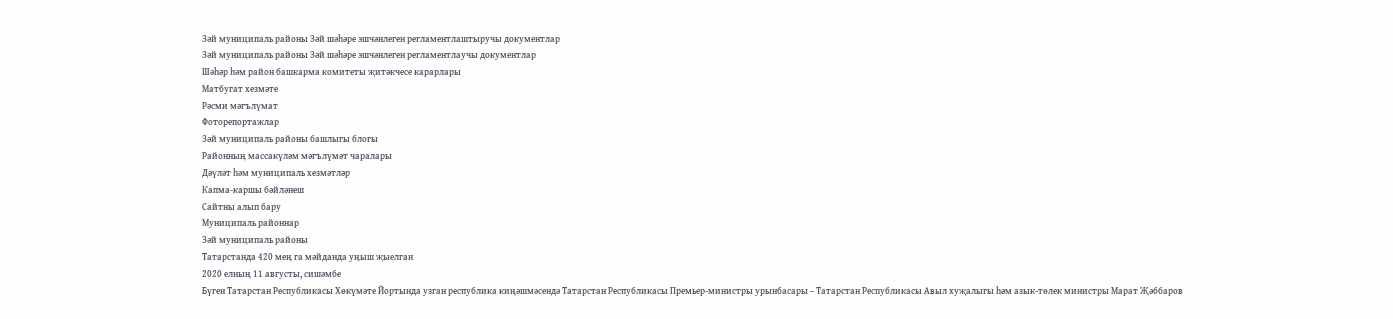Зәй муниципаль районы Зәй шәһәре эшчәнлеген регламентлаштыручы документлар
Зәй муниципаль районы Зәй шәһәре эшчәнлеген регламентлаучы документлар
Шәһәр һәм район башкарма комитеты җитәкчесе карарлары
Матбугат хезмәте
Рәсми мәгълүмат
Фоторепортажлар
Зәй муниципаль районы башлыгы блогы
Районның массакүләм мәгълүмәт чаралары
Дәүләт һәм муниципаль хезмәтләр
Капма-каршы бәйләнеш
Сайтны алып бару
Муниципаль районнар
Зәй муниципаль районы
Татарстанда 420 мең га мәйданда уңыш җыелган
2020 елның 11 августы, сишәмбе
Бүген Татарстан Республикасы Хөкүмәте Йортында узган республика киңәшмәсендә Татарстан Республикасы Премьер-министры урынбасары – Татарстан Республикасы Авыл хуҗалыгы һәм азык-төлек министры Марат Җәббаров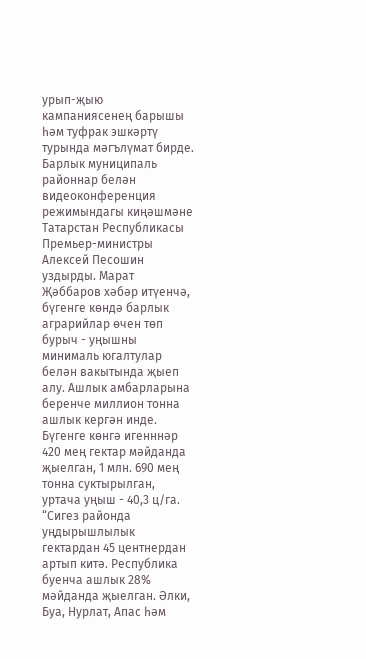урып-җыю кампаниясенең барышы һәм туфрак эшкәртү турында мәгълүмат бирде. Барлык муниципаль районнар белән видеоконференция режимындагы киңәшмәне Татарстан Республикасы Премьер-министры Алексей Песошин уздырды. Марат Җәббаров хәбәр итүенчә, бүгенге көндә барлык аграрийлар өчен төп бурыч - уңышны минималь югалтулар белән вакытында җыеп алу. Ашлык амбарларына беренче миллион тонна ашлык кергән инде. Бүгенге көнгә игенннәр 420 мең гектар мәйданда җыелган, 1 млн. 690 мең тонна суктырылган, уртача уңыш - 40,3 ц/га. “Сигез районда уңдырышлылык гектардан 45 центнердан артып китә. Республика буенча ашлык 28% мәйданда җыелган. Әлки, Буа, Нурлат, Апас һәм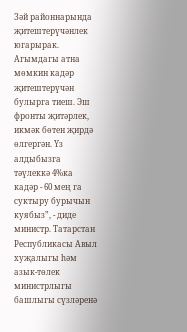Зәй районнарында җитештерүчәнлек югарырак. Агымдагы атна мөмкин кадәр җитештерүчән булырга тиеш. Эш фронты җитәрлек, икмәк бөтен җирдә өлгергән. Үз алдыбызга тәүлеккә 4%ка кадәр - 60 мең га суктыру бурычын куябыз”, - диде министр. Татарстан Республикасы Авыл хуҗалыгы һәм азык-төлек министрлыгы башлыгы сүзләренә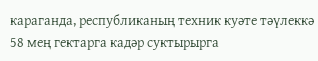караганда, республиканың техник куәте тәүлеккә 58 мең гектарга кадәр суктырырга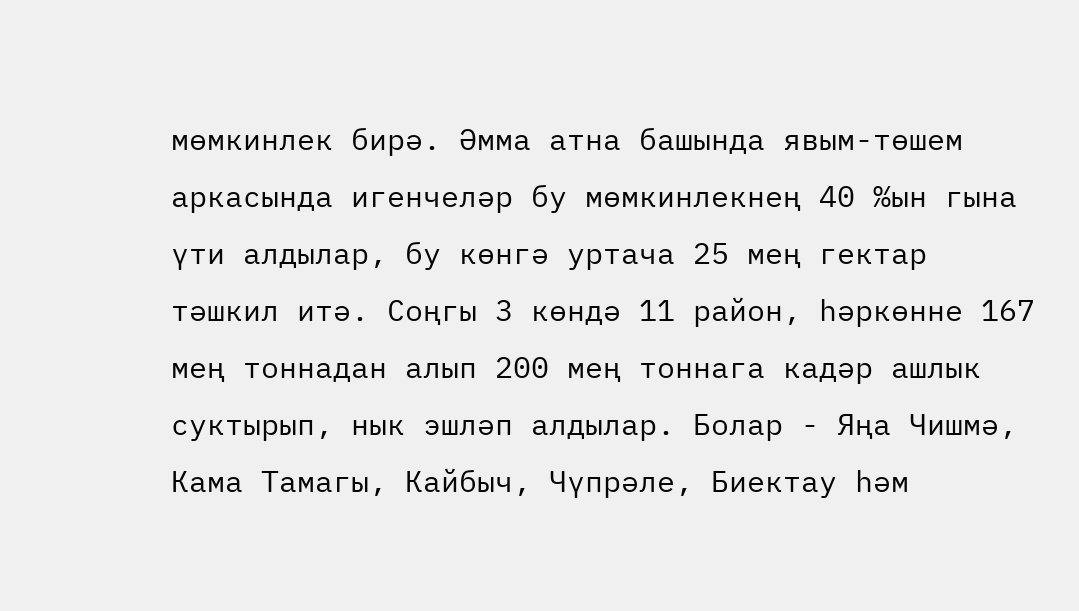мөмкинлек бирә. Әмма атна башында явым-төшем аркасында игенчеләр бу мөмкинлекнең 40 %ын гына үти алдылар, бу көнгә уртача 25 мең гектар тәшкил итә. Соңгы 3 көндә 11 район, һәркөнне 167 мең тоннадан алып 200 мең тоннага кадәр ашлык суктырып, нык эшләп алдылар. Болар - Яңа Чишмә, Кама Тамагы, Кайбыч, Чүпрәле, Биектау һәм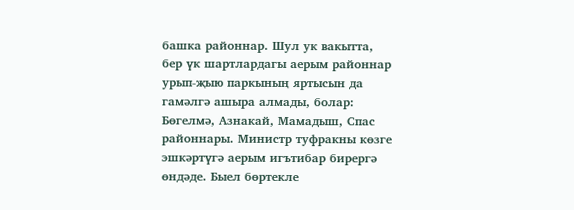башка районнар. Шул ук вакытта, бер үк шартлардагы аерым районнар урып-җыю паркының яртысын да гамәлгә ашыра алмады, болар: Бөгелмә, Азнакай, Мамадыш, Спас районнары. Министр туфракны көзге эшкәртүгә аерым игътибар бирергә өндәде. Быел бөртекле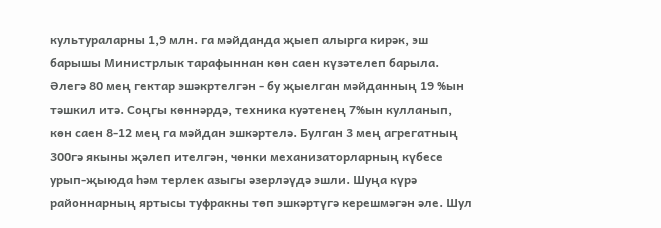культураларны 1,9 млн. га мәйданда җыеп алырга кирәк, эш барышы Министрлык тарафыннан көн саен күзәтелеп барыла. Әлегә 80 мең гектар эшәкртелгән - бу җыелган мәйданның 19 %ын тәшкил итә. Соңгы көннәрдә, техника куәтенең 7%ын кулланып, көн саен 8-12 мең га мәйдан эшкәртелә. Булган 3 мең агрегатның 300гә якыны җәлеп ителгән, чөнки механизаторларның күбесе урып-җыюда һәм терлек азыгы әзерләүдә эшли. Шуңа күрә районнарның яртысы туфракны төп эшкәртүгә керешмәгән әле. Шул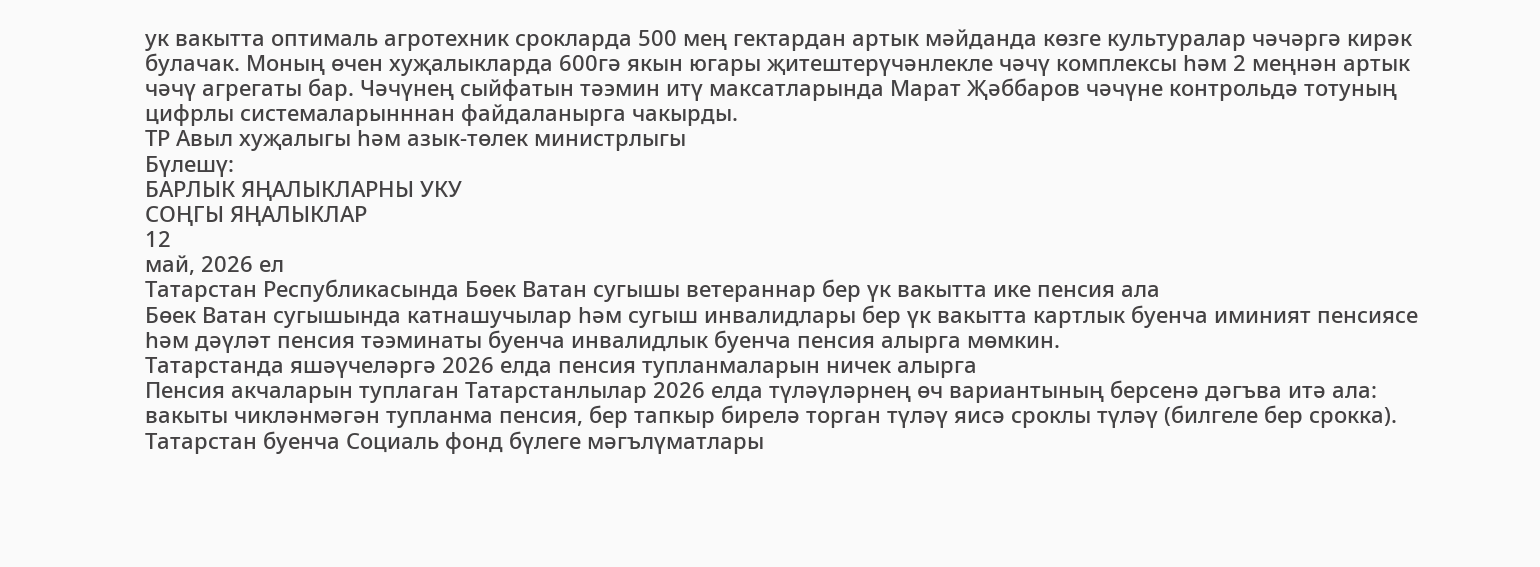ук вакытта оптималь агротехник срокларда 500 мең гектардан артык мәйданда көзге культуралар чәчәргә кирәк булачак. Моның өчен хуҗалыкларда 600гә якын югары җитештерүчәнлекле чәчү комплексы һәм 2 меңнән артык чәчү агрегаты бар. Чәчүнең сыйфатын тәэмин итү максатларында Марат Җәббаров чәчүне контрольдә тотуның цифрлы системаларынннан файдаланырга чакырды.
ТР Авыл хуҗалыгы һәм азык-төлек министрлыгы
Бүлешү:
БАРЛЫК ЯҢАЛЫКЛАРНЫ УКУ
СОҢГЫ ЯҢАЛЫКЛАР
12
май, 2026 ел
Татарстан Республикасында Бөек Ватан сугышы ветераннар бер үк вакытта ике пенсия ала
Бөек Ватан сугышында катнашучылар һәм сугыш инвалидлары бер үк вакытта картлык буенча иминият пенсиясе һәм дәүләт пенсия тәэминаты буенча инвалидлык буенча пенсия алырга мөмкин.
Татарстанда яшәүчеләргә 2026 елда пенсия тупланмаларын ничек алырга
Пенсия акчаларын туплаган Татарстанлылар 2026 елда түләүләрнең өч вариантының берсенә дәгъва итә ала: вакыты чикләнмәгән тупланма пенсия, бер тапкыр бирелә торган түләү яисә сроклы түләү (билгеле бер срокка). Татарстан буенча Социаль фонд бүлеге мәгълүматлары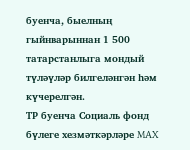буенча, быелның гыйнварыннан 1 500 татарстанлыга мондый түләүләр билгеләнгән һәм күчерелгән.
ТР буенча Социаль фонд бүлеге хезмәткәрләре MAX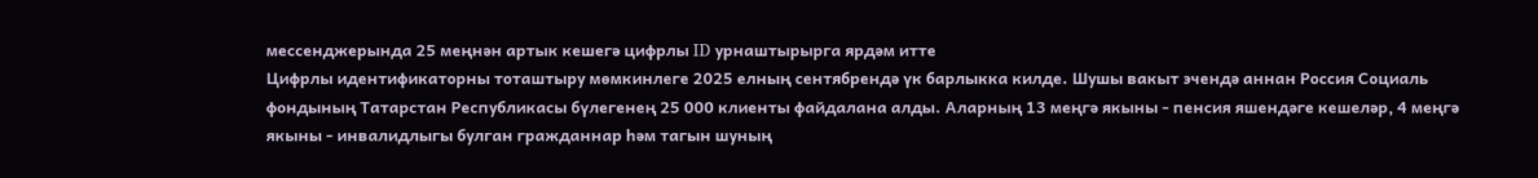мессенджерында 25 меңнән артык кешегә цифрлы ID урнаштырырга ярдәм итте
Цифрлы идентификаторны тоташтыру мөмкинлеге 2025 елның сентябрендә үк барлыкка килде. Шушы вакыт эчендә аннан Россия Социаль фондының Татарстан Республикасы бүлегенең 25 000 клиенты файдалана алды. Аларның 13 меңгә якыны - пенсия яшендәге кешеләр, 4 меңгә якыны - инвалидлыгы булган гражданнар һәм тагын шуның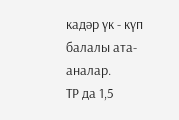кадәр үк - күп балалы ата-аналар.
ТР да 1,5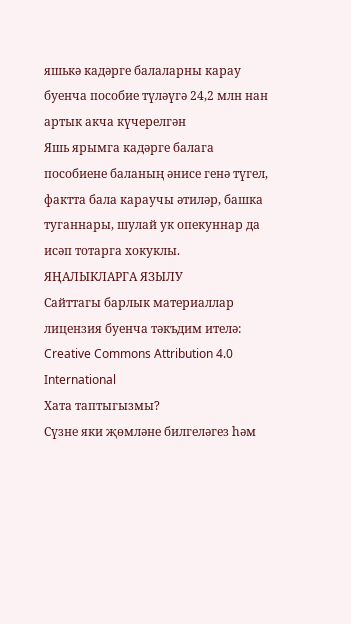яшькә кадәрге балаларны карау буенча пособие түләүгә 24,2 млн нан артык акча күчерелгән
Яшь ярымга кадәрге балага пособиене баланың әнисе генә түгел, фактта бала караучы әтиләр, башка туганнары, шулай ук опекуннар да исәп тотарга хокуклы.
ЯҢАЛЫКЛАРГА ЯЗЫЛУ
Сайттагы барлык материаллар лицензия буенча тәкъдим ителә:
Creative Commons Attribution 4.0 International
Хата таптыгызмы?
Сүзне яки җөмләне билгеләгез һәм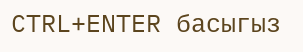CTRL+ENTER басыгыз